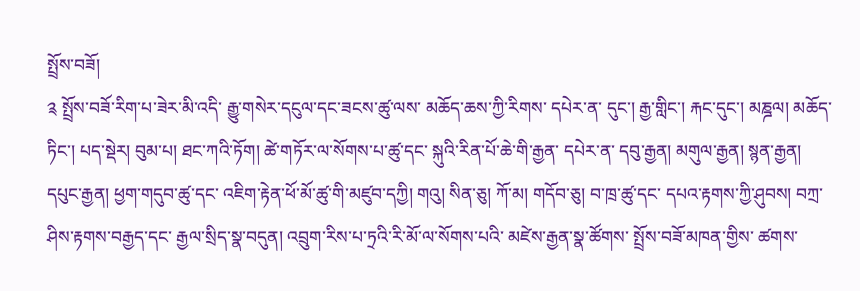སྤྲོས་བཟོ།
༉ སྤྲོས་བཟོ་རིག་པ་ཟེར་མི་འདི་ རྒྱུ་གསེར་དངུལ་དང་ཟངས་ཚུ་ལས་ མཆོད་ཆས་ཀྱི་རིགས་ དཔེར་ན་ དུང་། རྒྱ་གླིང་། རྐང་དུང་། མཎྜལ། མཆོད་ཏིང་། པད་སྡེར། བུམ་པ། ཐང་ཀའི་ཏོག། ཚེ་གཏོར་ལ་སོགས་པ་ཚུ་དང་ སྐུའི་རིན་པོ་ཆེ་གི་རྒྱན་ དཔེར་ན་ དབུ་རྒྱན། མགུལ་རྒྱན། སྙན་རྒྱན། དཔུང་རྒྱན། ཕྱག་གདུབ་ཚུ་དང་ འཇིག་རྟེན་ཕོ་མོ་ཚུ་གི་མཛུབ་དཀྱི། གའུ། སིན་ཅུ། ཀོ་མ། གདོབ་ཅུ། བ་ཁྲ་ཚུ་དང་ དཔའ་རྟགས་ཀྱི་ཤུབས། བཀྲ་ཤིས་རྟགས་བརྒྱད་དང་ རྒྱལ་སྲིད་སྣ་བདུན། འབྲུག་རིས་པ་ཏྲའི་རི་མོ་ལ་སོགས་པའི་ མཛེས་རྒྱན་སྣ་ཚོགས་ སྤྲོས་བཟོ་མཁན་གྱིས་ ཚགས་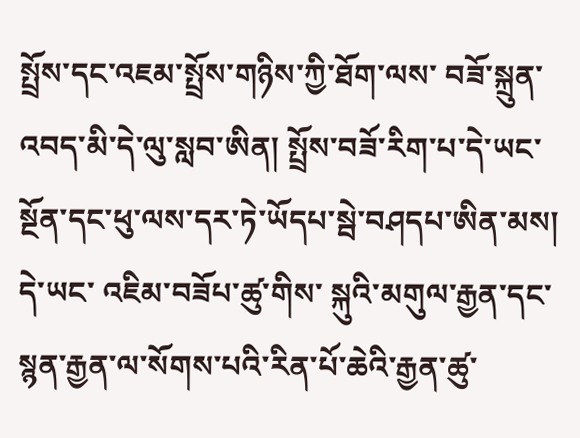སྤྲོས་དང་འཇམ་སྤྲོས་གཉིས་ཀྱི་ཐོག་ལས་ བཟོ་སྐྲུན་འབད་མི་དེ་ལུ་སླབ་ཨིན། སྤྲོས་བཟོ་རིག་པ་དེ་ཡང་ སྔོན་དང་ཕུ་ལས་དར་ཏེ་ཡོདཔ་སྦེ་བཤདཔ་ཨིན་མས། དེ་ཡང་ འཇིམ་བཟོཔ་ཚུ་གིས་ སྐུའི་མགུལ་རྒྱན་དང་སྙན་རྒྱན་ལ་སོགས་པའི་རིན་པོ་ཆེའི་རྒྱན་ཚུ་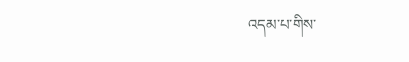འདམ་པ་གིས་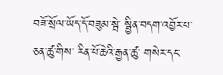བཟོ་སྲོལ་ཡོད་དོ་བཟུམ་སྦེ་ སྦྱིན་བདག་འབྱོར་པ་ཅན་ཚུ་གིས་ རིན་པོ་ཆེའི་རྒྱན་ཚུ་ གསེར་དང་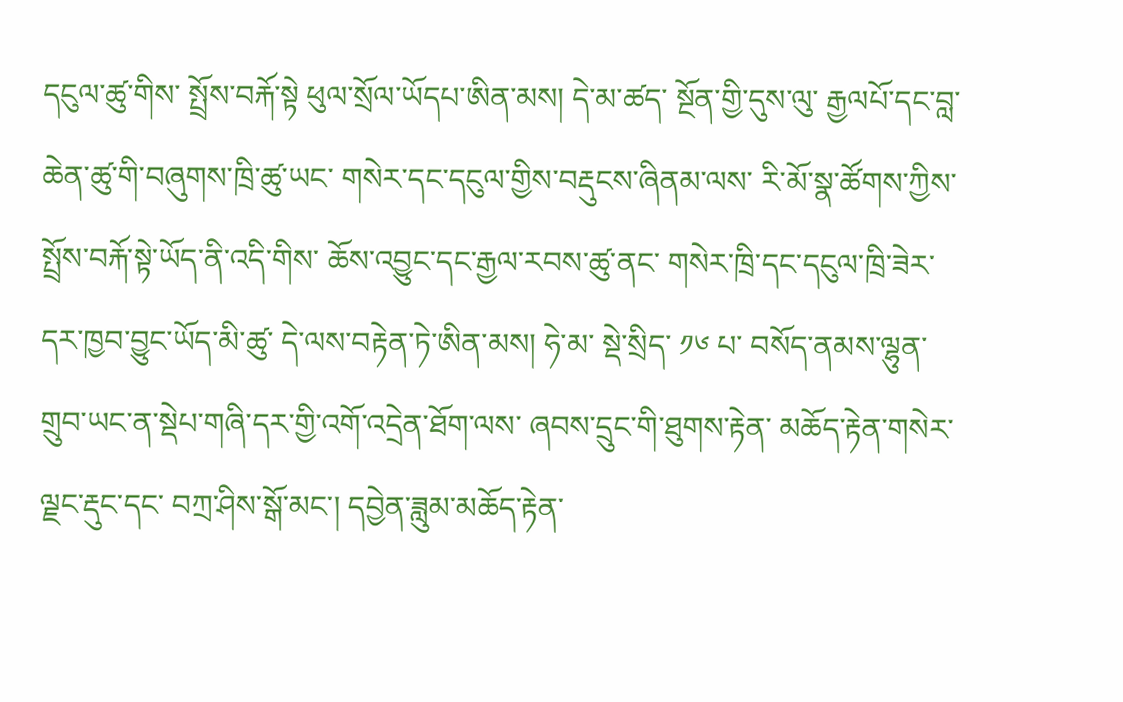དངུལ་ཚུ་གིས་ སྤྲོས་བརྐོ་སྟེ ཕུལ་སྲོལ་ཡོདཔ་ཨིན་མས། དེ་མ་ཚད་ སྔོན་གྱི་དུས་ལུ་ རྒྱལཔོ་དང་བླ་ཆེན་ཚུ་གི་བཞུགས་ཁྲི་ཚུ་ཡང་ གསེར་དང་དངུལ་གྱིས་བརྡུངས་ཞིནམ་ལས་ རི་མོ་སྣ་ཚོགས་ཀྱིས་སྤྲོས་བརྐོ་སྟེ་ཡོད་ནི་འདི་གིས་ ཆོས་འབྱུང་དང་རྒྱལ་རབས་ཚུ་ནང་ གསེར་ཁྲི་དང་དངུལ་ཁྲི་ཟེར་དར་ཁྱབ་བྱུང་ཡོད་མི་ཚུ་ དེ་ལས་བརྟེན་ཏེ་ཨིན་མས། ཧེ་མ་ སྡེ་སྲིད་ ༡༦ པ་ བསོད་ནམས་ལྷུན་གྲུབ་ཡང་ན་སྡེཔ་གཞི་དར་གྱི་འགོ་འདྲེན་ཐོག་ལས་ ཞབས་དྲུང་གི་ཐུགས་རྟེན་ མཆོད་རྟེན་གསེར་ལྗང་རྡུང་དང་ བཀྲ་ཤིས་སྒོ་མང་། དབྱེན་ཟླུམ་མཆོད་རྟེན་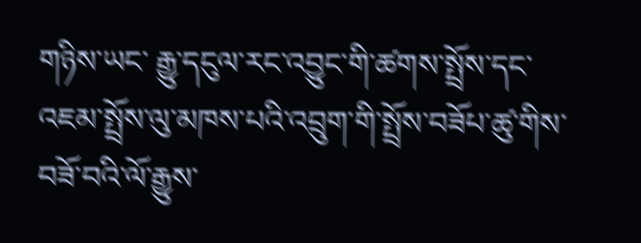གཉིས་ཡང་ རྒྱུ་དངུལ་རང་འབྱུང་གི་ཚགས་སྤྲོས་དང་འཇམ་སྤྲོས་ལུ་མཁས་པའི་འབྲུག་གི་སྤྲོས་བཟོཔ་ཚུ་གིས་ བཟོ་བའི་ལོ་རྒྱུས་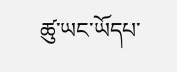ཚུ་ཡང་ཡོདཔ་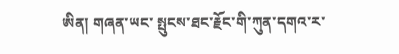ཨིན། གཞན་ཡང་ སྤུངས་ཐང་རྗོང་གི་ཀུན་དགའ་ར་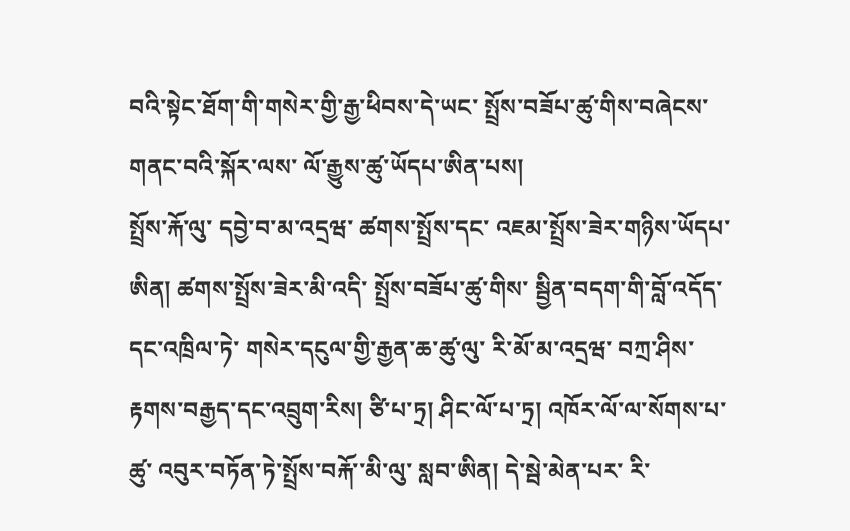བའི་སྟེང་ཐོག་གི་གསེར་གྱི་རྒྱ་ཕིབས་དེ་ཡང་ སྤྲོས་བཟོཔ་ཚུ་གིས་བཞེངས་གནང་བའི་སྐོར་ལས་ ལོ་རྒྱུས་ཚུ་ཡོདཔ་ཨིན་པས།
སྤྲོས་རྐོ་ལུ་ དབྱེ་བ་མ་འདྲཝ་ ཚགས་སྤྲོས་དང་ འཇམ་སྤྲོས་ཟེར་གཉིས་ཡོདཔ་ཨིན། ཚགས་སྤྲོས་ཟེར་མི་འདི་ སྤྲོས་བཟོཔ་ཚུ་གིས་ སྦྱིན་བདག་གི་བློ་འདོད་དང་འཁྲིལ་ཏེ་ གསེར་དངུལ་གྱི་རྒྱན་ཆ་ཚུ་ལུ་ རི་མོ་མ་འདྲཝ་ བཀྲ་ཤིས་རྟགས་བརྒྱད་དང་འབྲུག་རིས། ཙི་པ་ཏྲ། ཤིང་ལོ་པ་ཏྲ། འཁོར་ལོ་ལ་སོགས་པ་ཚུ་ འབུར་བཏོན་ཏེ་སྤྲོས་བརྐོ་་མི་ལུ་ སླབ་ཨིན། དེ་སྦེ་མེན་པར་ རི་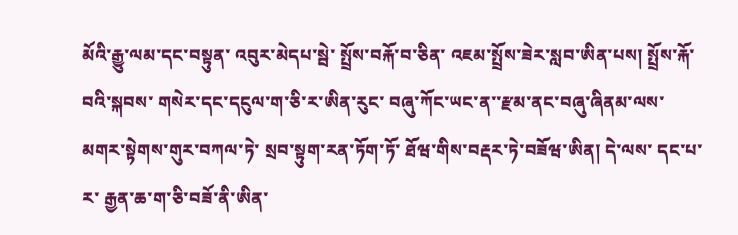མོའི་རྒྱུ་ལམ་དང་བསྟུན་ འབུར་མེདཔ་སྦེ་ སྤྲོས་བརྐོ་བ་ཅིན་ འཇམ་སྤྲོས་ཟེར་སླབ་ཨིན་པས། སྤྲོས་རྐོ་བའི་སྐབས་ གསེར་དང་དངུལ་ག་ཅི་ར་ཨིན་རུང་ བཞུ་ཀོང་ཡང་ན་་རྫམ་ནང་བཞུ་ཞིནམ་ལས་ མགར་སྟེགས་གུར་བཀལ་ཏེ་ སྲབ་སྟུག་རན་ཏོག་ཏོ་ ཐོཝ་གིས་བརྡར་ཏེ་བཟོཝ་ཨིན། དེ་ལས་ དང་པ་ར་ རྒྱན་ཆ་ག་ཅི་བཟོ་ནི་ཨིན་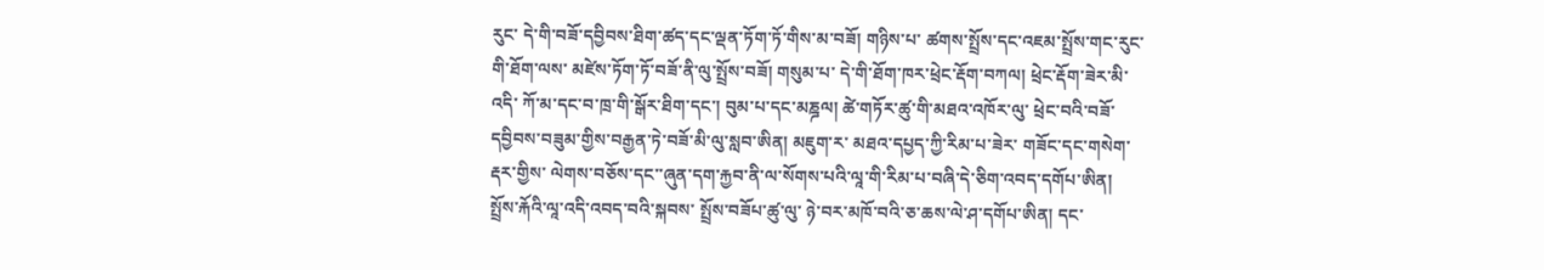རུང་ དེ་གི་བཟོ་དབྱིབས་ཐིག་ཚད་དང་ལྡན་ཏོག་ཏོ་གིས་མ་བཟོ། གཉིས་པ་ ཚགས་སྤྲོས་དང་འཇམ་སྤྲོས་གང་རུང་གི་ཐོག་ལས་ མཛེས་ཏོག་ཏོ་བཟོ་ནི་ལུ་སྤྲོས་བཟོ། གསུམ་པ་ དེ་གི་ཐོག་ཁར་ཕྲེང་རྡོག་བཀལ། ཕྲེང་རྡོག་ཟེར་མི་འདི་ ཀོ་མ་དང་བ་ཁྲ་གི་སྒོར་ཐིག་དང་། བུམ་པ་དང་མཎྜལ། ཚེ་གཏོར་ཚུ་གི་མཐའ་འཁོར་ལུ་ ཕྲེང་བའི་བཟོ་དབྱིབས་བཟུམ་གྱིས་བརྒྱན་ཏེ་བཟོ་མི་ལུ་སླབ་ཨིན། མཇུག་ར་ མཐའ་དཔྱད་ཀྱི་རིམ་པ་ཟེར་ གཟོང་དང་གསེག་རྡར་གྱིས་ ལེགས་བཅོས་དང་་ཞུན་དག་རྐྱབ་ནི་ལ་སོགས་པའི་ལཱ་གི་རིམ་པ་བཞི་དེ་ཅིག་འབད་དགོཔ་ཨིན།
སྤྲོས་རྐོའི་ལཱ་འདི་འབད་བའི་སྐབས་ སྤྲོས་བཟོཔ་ཚུ་ལུ་ ཉེ་བར་མཁོ་བའི་ཅ་ཆས་ལེ་ཤ་དགོཔ་ཨིན། དང་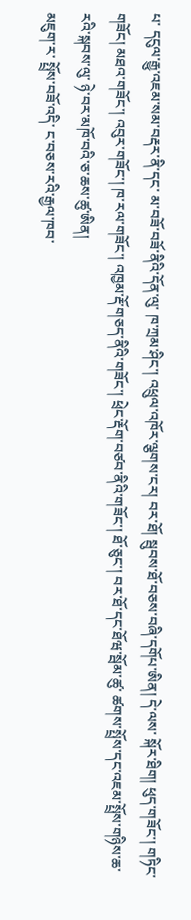པ་ དངུལ་རྒྱུ་འཇམ་སམ་བརྡར་ནི་དང་ མ་བཟོ་བཟོ་ནིའི་དོན་ལུ་ ཁ་ཀྲམ་ཤིང་། འཕྲུལ་འཁོར་ལྕགས་ངར། བར་ཐོ། སྦུབས་ཐོ་བཅས་བཞི་དགོཔ་ཨིན། དེ་ལས་ སྐོར་ཐིག། ཕུད་གཟོང་། གཏིང་གཟོང། མཐའ་གཟོང་། འབུར་གཟོང་། ཁ་རལ་གཟོང་། འཁྱམ་རྡོ་གཅད་ནིའི་གཟོང་། ཕྲེང་རྡོག་བཙབ་ནིའི་གཟོང་། ཐོ་ཅུང་། བར་ཐོ་དང་ཐོཝ་སྦོམ་ཚུ་ ཚགས་སྤྲོས་དང་འཇམ་སྤྲོས་གཉིས་ཆ་རའི་སྐབས་ལུ་ ཉེ་བར་མཁོ་བའི་ཅ་ཆས་ཚུ་ཨིན།
མཇུག་ར་ སྤྲོས་བཟོ་འདི་ ང་བཅས་རའི་རྒྱལ་ཁབ་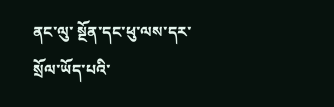ནང་ལུ་ སྔོན་དང་ཕུ་ལས་དར་སྲོལ་ཡོད་པའི་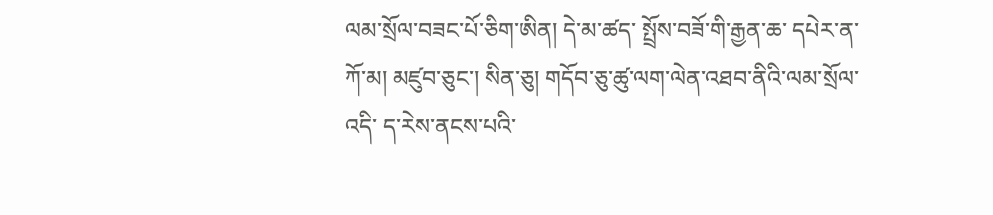ལམ་སྲོལ་བཟང་པོ་ཅིག་ཨིན། དེ་མ་ཚད་ སྤྲོས་བཟོ་གི་རྒྱན་ཆ་ དཔེར་ན་ ཀོ་མ། མཛུབ་ཅུང་། སིན་ཅུ། གདོབ་ཅུ་ཚུ་ལག་ལེན་འཐབ་ནིའི་ལམ་སྲོལ་འདི་ ད་རེས་ནངས་པའི་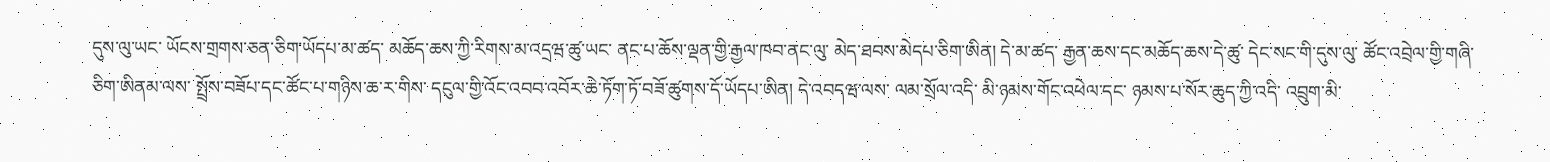དུས་ལུ་ཡང་ ཡོངས་གྲགས་ཅན་ཅིག་ཡོདཔ་མ་ཚད་ མཆོད་ཆས་ཀྱི་རིགས་མ་འདྲཝ་ཚུ་ཡང་ ནང་པ་ཆོས་ལྡན་གྱི་རྒྱལ་ཁབ་ནང་ལུ་ མེད་ཐབས་མེདཔ་ཅིག་ཨིན། དེ་མ་ཚད་ རྒྱན་ཆས་དང་མཆོད་ཆས་དེ་ཚུ་ དེང་སང་གི་དུས་ལུ་ ཚོང་འབྲེལ་གྱི་གཞི་ཅིག་ཨིནམ་ལས་ སྤྲོས་བཟོཔ་དང་ཚོང་པ་གཉིས་ཆ་ར་གིས་ དངུལ་གྱི་འོང་འབབ་འབོར་ཆེ་ཏོག་ཏོ་བཟོ་ཚུགས་དོ་ཡོདཔ་ཨིན། དེ་འབདཝ་ལས་ ལམ་སྲོལ་འདི་ མི་ཉམས་གོང་འཕེལ་དང་ ཉམས་པ་སོར་ཆུད་ཀྱི་འདི་ འབྲུག་མི་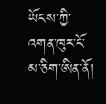ཡོངས་ཀྱི་འགན་ཁུར་ངོ་མ་ཅིག་ཨིན་ནོ།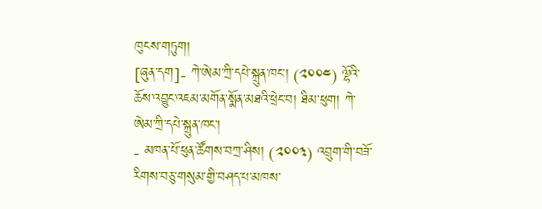ཁུངས་གཏུག།
[ཞུན་དག]- ཀེ་ཨེམ་ཀྲི་དཔེ་སྐྲུན་ཁང་། (༢༠༠༤) ལྷོའི་ཆོས་འབྱུང་འཇམ་མགོན་སྨོན་མཐའི་ཕྲེང་བ། ཐིམ་ཕུག། ཀེ་ཨེམ་ཀྲི་དཔེ་སྐྲུན་ཁང་།
- མཁན་པོ་ཕུན་ཚོགས་བཀྲ་ཤིས། (༢༠༠༣) འབྲུག་གི་བཟོ་རིགས་བཅུ་གསུམ་གྱི་བཤད་པ་མཁས་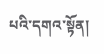པའི་དགའ་སྟོན།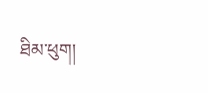ཐིམ་ཕུག།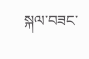སྐལ་བཟང་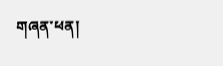གཞན་ཕན།